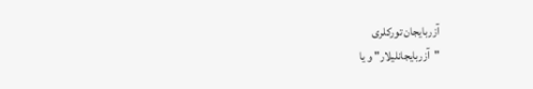آزربایجان تورکلری
"آزربایجانلیلار" و یا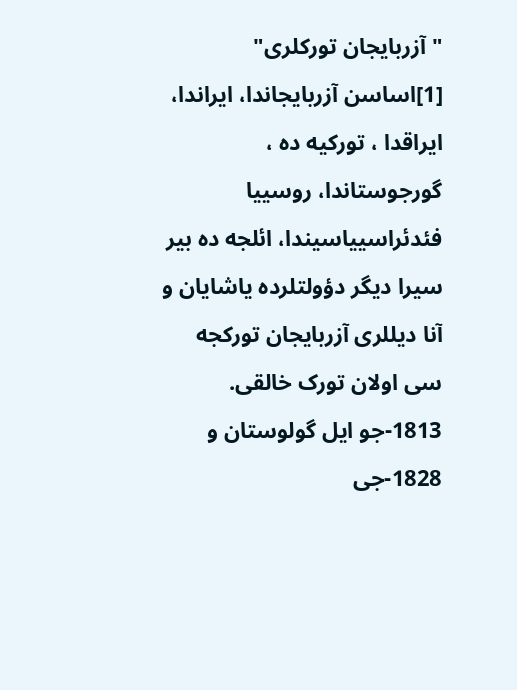"آزربایجان تورکلری" [1]اساسن آزربایجاندا، ایراندا، ایراقدا ، تورکیه ده ، گورجوستاندا، روسییا فئدئراسییاسیندا، ائلجه ده بیر سیرا دیگر دؤولتلرده یاشایان و آنا دیللری آزربایجان توركجه سی اولان تورک خالقی.
1813-جو ایل گولوستان و 1828-جی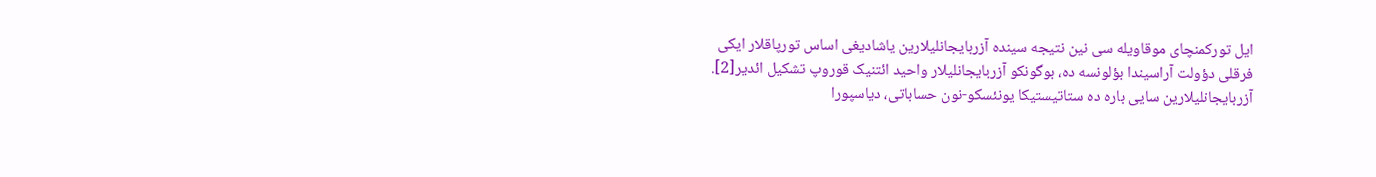ایل تورکمنچای موقاویله سی نین نتیجه سینده آزربایجانلیلارین یاشادیغی اساس تورپاقلار ایکی فرقلی دؤولت آراسیندا بؤلونسه ده، بوگونکو آزربایجانلیلار واحید ائتنیک قوروپ تشکیل ائدیر[2].
آزربایجانلیلارین سایی باره ده ستاتیستیکا یونئسکو-نون حساباتی، دیاسپورا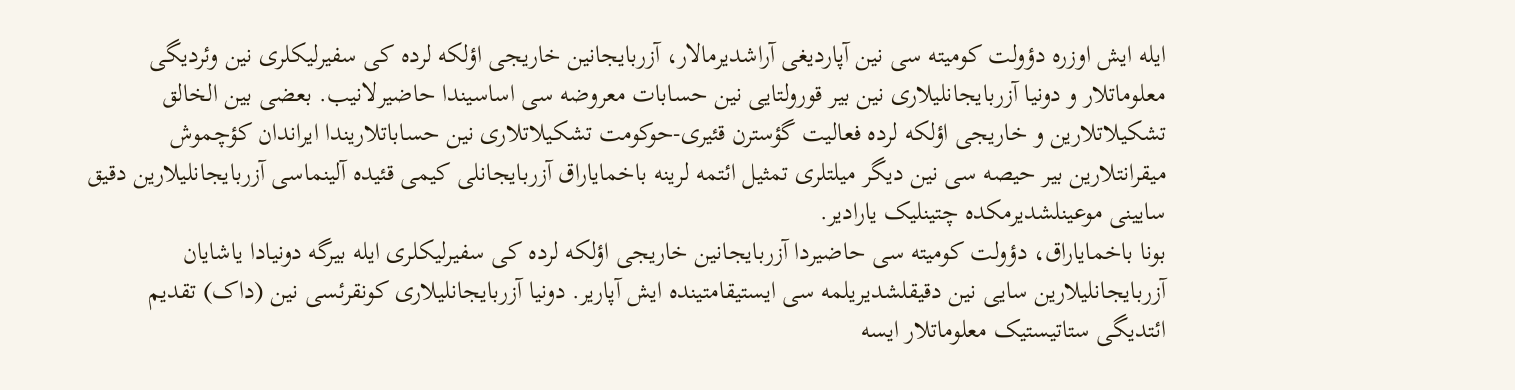ایله ایش اوزره دؤولت کومیته سی نین آپاردیغی آراشدیرمالار، آزربایجانین خاریجی اؤلکه لرده کی سفیرلیکلری نین وئردیگی معلوماتلار و دونیا آزربایجانلیلاری نین بیر قورولتایی نین حسابات معروضه سی اساسیندا حاضیرلانیب. بعضی بین الخالق تشکیلاتلارین و خاریجی اؤلکه لرده فعالیت گؤسترن قئیری-حوکومت تشکیلاتلاری نین حساباتلاریندا ایراندان کؤچموش میقرانتلارین بیر حیصه سی نین دیگر میلتلری تمثیل ائتمه لرینه باخمایاراق آزربایجانلی کیمی قئیده آلینماسی آزربایجانلیلارین دقیق سایینی موعینلشدیرمکده چتینلیک یارادیر.
بونا باخمایاراق، دؤولت کومیته سی حاضیردا آزربایجانین خاریجی اؤلکه لرده کی سفیرلیکلری ایله بیرگه دونیادا یاشایان آزربایجانلیلارین سایی نین دقیقلشدیریلمه سی ایستیقامتینده ایش آپاریر. دونیا آزربایجانلیلاری کونقرئسی نین (داک) تقدیم ائتدیگی ستاتیستیک معلوماتلار ایسه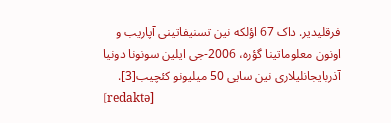فرقلیدیر. داک 67 اؤلکه نین تسنیفاتینی آپاریب و اونون معلوماتینا گؤره، 2006-جی ایلین سونونا دونیا آذربایجانلیلاری نین سایی 50 میلیونو کئچیب[3].
[redaktə]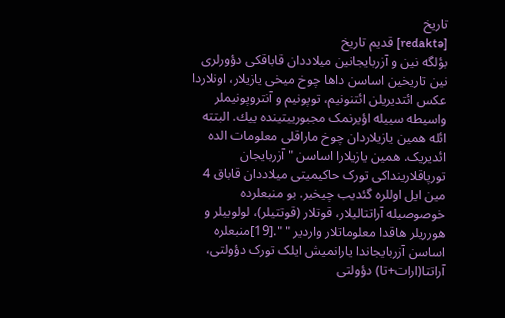تاریخ
[redaktə] قدیم تاریخ
بؤلگه نین و آزربایجانین میلاددان قاباقکی دؤورلری نین تاریخین اساسن داها چوخ میخی یازیلار، اونلاردا عكس ائتدیریلن ائتنونیم، توپونیم و آنتروپونیملر واسیطه سییله اؤیرنمک مجبورییتینده ییك. البتته ائله همین یازیلاردان چوخ ماراقلی معلومات الده ائدیریک. همین یازیلارا اساسن " آزربایجان تورپاقلارینداکی تورک حاکیمیتی میلاددان قاباق 4 مین ایل اوللره گئدیب چیخیر. بو منبعلرده خوصوصیله آراتتالیلار، قوتلار (قوتتیلر)، لولوبیلر و هورریلر هاقدا معلوماتلار واردیر " ".[19]منبعلره اساسن آزربایجاندا یارانمیش ایلک تورک دؤولتی، آراتتا(ارات+تا) دؤولتی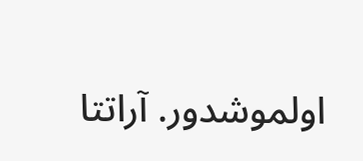اولموشدور. آراتتا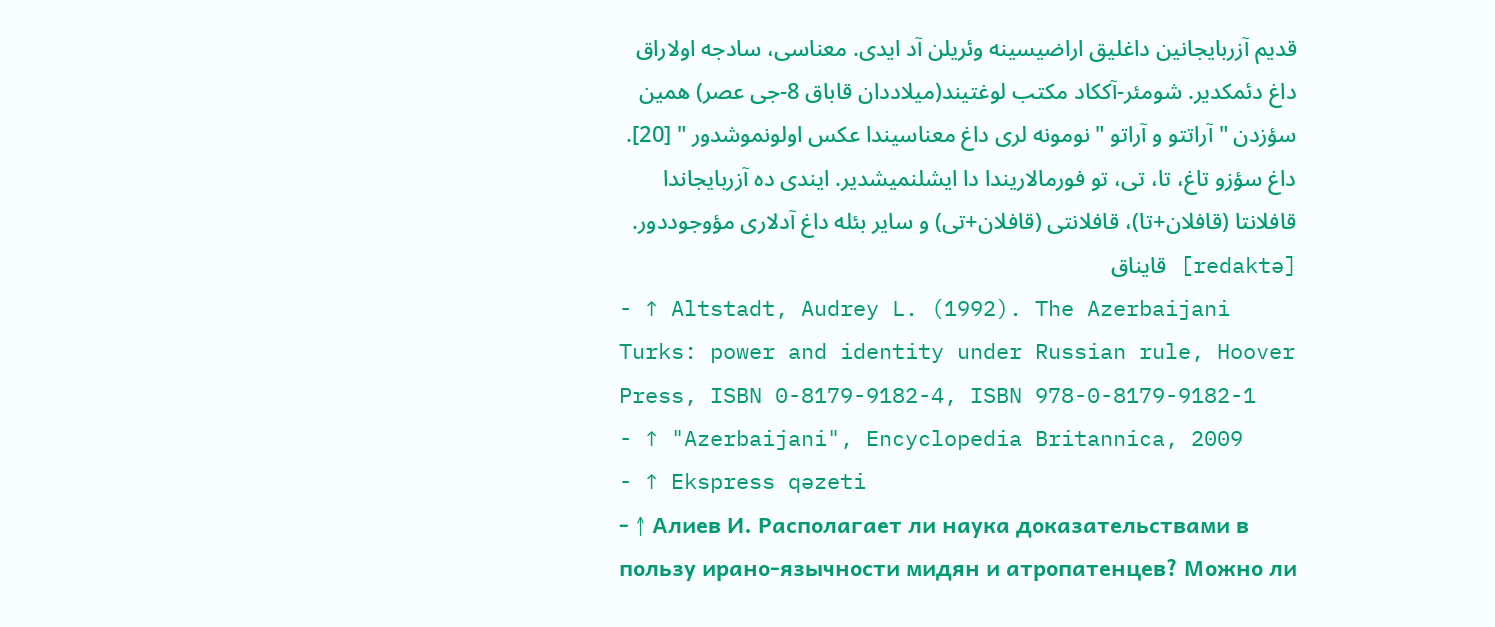قدیم آزربایجانین داغلیق اراضیسینه وئریلن آد ایدی. معناسی، سادجه اولاراق داغ دئمکدیر. شومئر-آککاد مکتب لوغتیند(میلاددان قاباق 8-جی عصر) همین سؤزدن " آراتتو و آراتو " نومونه لری داغ معناسیندا عكس اولونموشدور " [20]. داغ سؤزو تاغ، تا، تی، تو فورمالاریندا دا ایشلنمیشدیر. ایندی ده آزربایجاندا قافلانتا (قافلان+تا)، قافلانتی (قافلان+تی) و سایر بئله داغ آدلاری مؤوجوددور.
[redaktə] قایناق
- ↑ Altstadt, Audrey L. (1992). The Azerbaijani Turks: power and identity under Russian rule, Hoover Press, ISBN 0-8179-9182-4, ISBN 978-0-8179-9182-1
- ↑ "Azerbaijani", Encyclopedia Britannica, 2009
- ↑ Ekspress qəzeti
- ↑ Алиев И. Располагает ли наука доказательствами в пользу ирано-язычности мидян и атропатенцев? Можно ли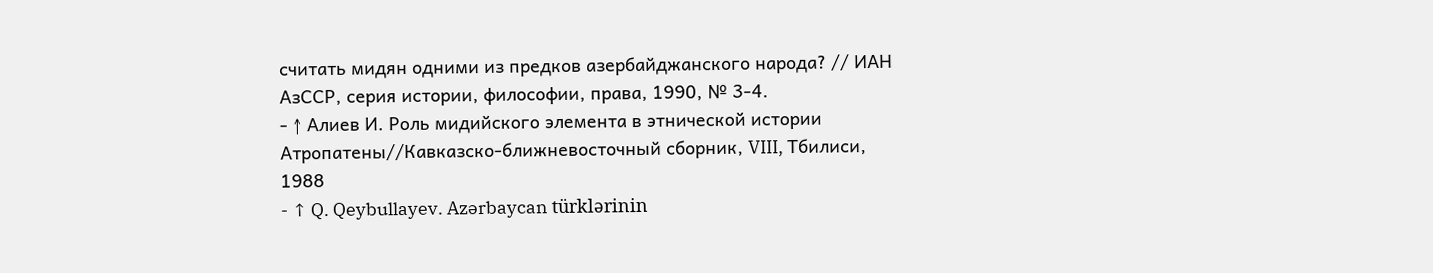считать мидян одними из предков азербайджанского народа? // ИАН АзССР, серия истории, философии, права, 1990, № 3-4.
- ↑ Алиев И. Роль мидийского элемента в этнической истории Атропатены//Кавказско-ближневосточный сборник, VIII, Тбилиси, 1988
- ↑ Q. Qeybullayev. Azərbaycan türklərinin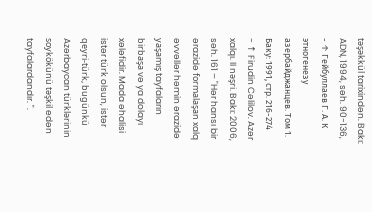təşəkkül tarixindən. Bakı: ADN, 1994, səh. 90-136,
- ↑ Гейбуллаев Г. А. К этногенезу азербайджанцев. Том 1. Баку: 1991, стр. 216-274
- ↑ Firudin Cəlilov. Azər xalqı. II nəşri. Bakı: 2006, səh. 161 – "Hər hansı bir ərazidə formalaşan xalq əvvəllər həmin ərazidə yaşamış tayfaların birbaşa və ya dolayı xələfidir. Mada əhalisi istər türk olsun, istər qeyri-türk, bugünkü Azərbaycan türklərinin soykökünü təşkil edən tayfalardandır. ".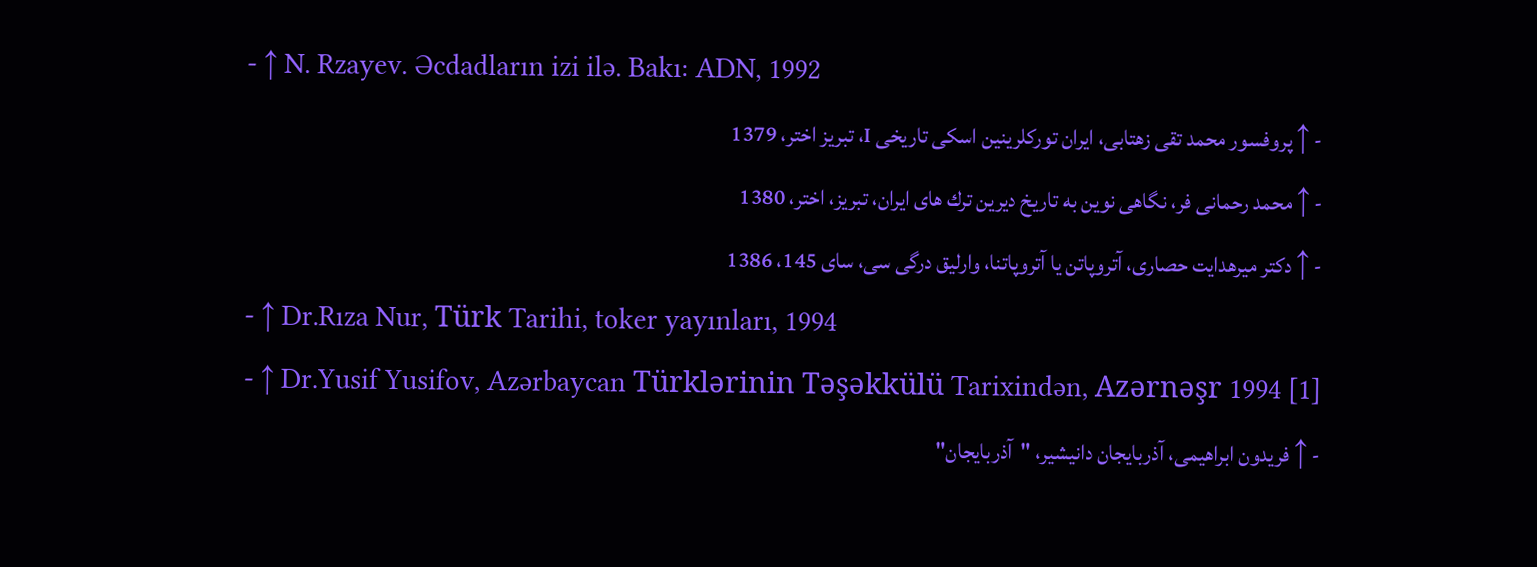- ↑ N. Rzayev. Əcdadların izi ilə. Bakı: ADN, 1992
- ↑ پروفسور محمد تقی زهتابی، ایران تورکلرینین اسکی تاریخی I، تبریز اختر، 1379
- ↑ محمد رحمانی فر، نگاهی نوین به تاریخ دیرین ترك های ایران، تبریز، اختر، 1380
- ↑ دكتر میرهدایت حصاری، آتروپاتن یا آتروپاتنا، وارلیق درگی سی، سای 145، 1386
- ↑ Dr.Rıza Nur, Türk Tarihi, toker yayınları, 1994
- ↑ Dr.Yusif Yusifov, Azərbaycan Türklərinin Təşəkkülü Tarixindən, Azərnəşr 1994 [1]
- ↑ فریدون ابراهیمی، آذربایجان دانیشیر، "آذربایجان"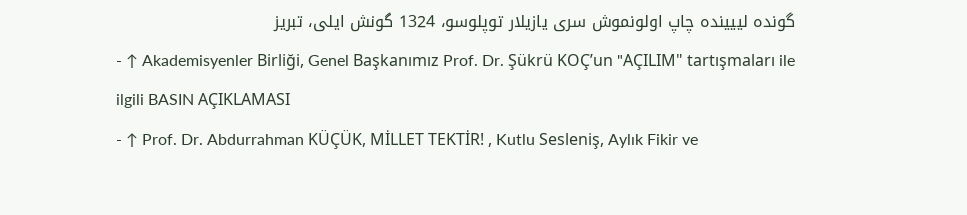گونده لییینده چاپ اولونموش سری یازیلار توپلوسو، 1324 گونش ایلی، تبریز
- ↑ Akademisyenler Birliği, Genel Başkanımız Prof. Dr. Şükrü KOÇ’un "AÇILIM" tartışmaları ile ilgili BASIN AÇIKLAMASI
- ↑ Prof. Dr. Abdurrahman KÜÇÜK, MİLLET TEKTİR! , Kutlu Sesleniş, Aylık Fikir ve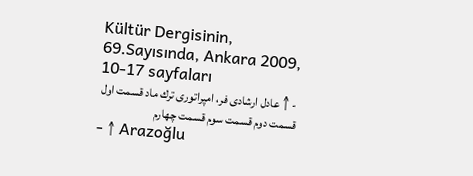Kültür Dergisinin, 69.Sayısında, Ankara 2009, 10-17 sayfaları
- ↑ عادل ارشادی فر، امپراتوری ترك ماد قسمت اول قسمت دوم قسمت سوم قسمت چهارم
- ↑ Arazoğlu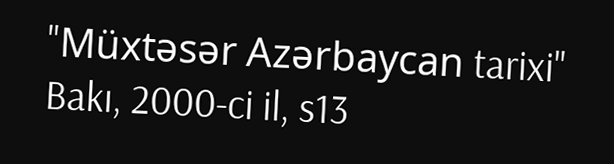"Müxtəsər Azərbaycan tarixi" Bakı, 2000-ci il, s13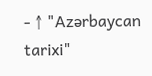- ↑ "Azərbaycan tarixi"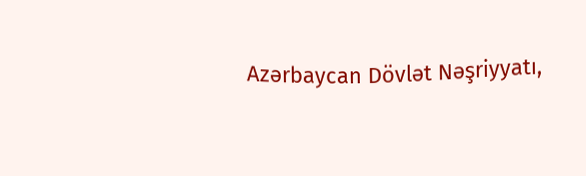Azərbaycan Dövlət Nəşriyyatı,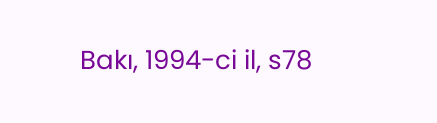Bakı, 1994-ci il, s78